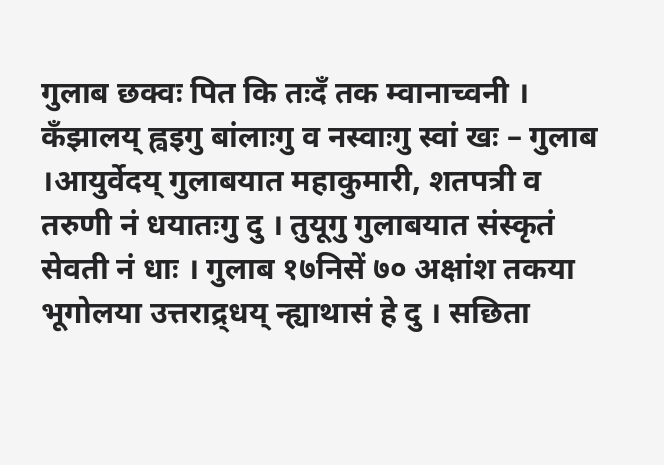गुलाब छक्वः पित कि तःदँ तक म्वानाच्वनी । कँझालय् ह्वइगु बांलाःगु व नस्वाःगु स्वां खः – गुलाब ।आयुर्वेदय् गुलाबयात महाकुमारी, शतपत्री व तरुणी नं धयातःगु दु । तुयूगु गुलाबयात संस्कृतं सेवती नं धाः । गुलाब १७निसें ७० अक्षांश तकया भूगोलया उत्तराद्र्धय् न्ह्याथासं हे दु । सछिता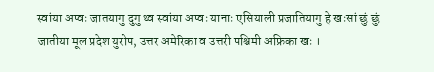स्वांया अप्वः जातयागु दुगु थ्व स्वांया अप्वः यानाः एसियाली प्रजातियागु हे खःसां छुं छुं जातीया मूल प्रदेश युरोप, उत्तर अमेरिका व उत्तरी पश्चिमी अफ्रिका खः ।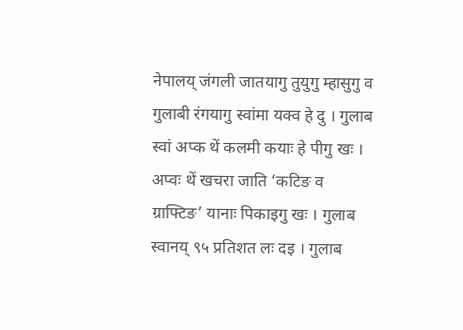नेपालय् जंगली जातयागु तुयुगु म्हासुगु व गुलाबी रंगयागु स्वांमा यक्व हे दु । गुलाब स्वां अप्क थें कलमी कयाः हे पीगु खः । अप्वः थें खचरा जाति ‘कटिङ व ग्राफ्टिङ’ यानाः पिकाइगु खः । गुलाब स्वानय् ९५ प्रतिशत लः दइ । गुलाब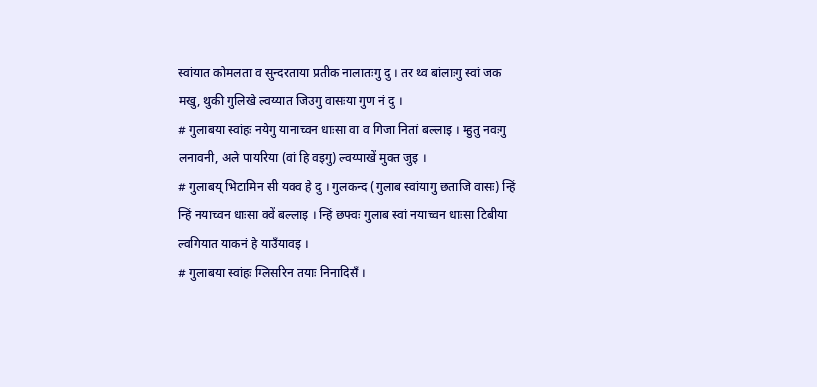स्वांयात कोमलता व सुन्दरताया प्रतीक नालातःगु दु । तर थ्व बांलाःगु स्वां जक मखु, थुकी गुलिखे ल्वय्यात जिउगु वासःया गुण नं दु ।
# गुलाबया स्वांहः नयेगु यानाच्वन धाःसा वा व गिजा नितां बल्लाइ । म्हुतु नवःगु लनावनी, अले पायरिया (वां हि वइगु) ल्वय्पाखें मुक्त जुइ ।
# गुलाबय् भिटामिन सी यक्व हे दु । गुलकन्द (गुलाब स्वांयागु छताजि वासः) न्हिं न्हिं नयाच्वन धाःसा क्वें बल्लाइ । न्हिं छफ्वः गुलाब स्वां नयाच्वन धाःसा टिबीया ल्वगियात याकनं हे याउँयावइ ।
# गुलाबया स्वांहः ग्लिसरिन तयाः निनादिसँ ।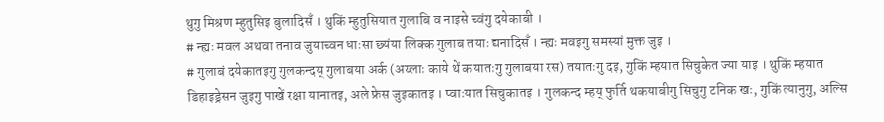थुगु मिश्रण म्हुतुसिइ बुलादिसँ । थुकिं म्हुतुसियात गुलाबि व नाइसे च्वंगु दयेकाबी ।
# न्ह्यः मवल अथवा तनाव जुयाच्वन धाःसा छ्यंया लिक्क गुलाब तयाः द्यनादिसँ । न्ह्यः मवइगु समस्यां मुक्त जुइ ।
# गुलाबं दयेकातइगु गुलकन्दय् गुलाबया अर्क (अय्लाः काये थें कयातःगु गुलाबया रस) तयातःगु दइ, गुकिं म्हयात सिचुकेत ज्या याइ । थुकिं म्हयात डिहाइड्रेसन जुइगु पाखें रक्षा यानातइ, अले फ्रेस जुइकातइ । प्वाःयात सिचुकातइ । गुलकन्द म्हय् फुर्ति थकयाबीगु सिचुगु टनिक खः, गुकिं त्यानुगु, अल्सि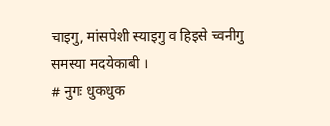चाइगु, मांसपेशी स्याइगु व हिइसे च्वनीगु समस्या मदयेकाबी ।
# नुगः धुकधुक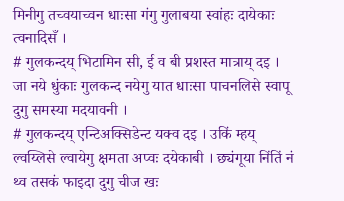मिनीगु तच्वयाच्वन धाःसा गंगु गुलाबया स्वांहः दायेकाः त्वनादिसँ ।
# गुलकन्दय् भिटामिन सी, ई व बी प्रशस्त मात्राय् दइ । जा नये धुंकाः गुलकन्द नयेगु यात धाःसा पाचनलिसे स्वापू दुगु समस्या मदयावनी ।
# गुलकन्दय् एन्टिअक्सिडेन्ट यक्व दइ । उकिं म्हय् ल्वय्लिसे ल्वायेगु क्षमता अप्वः दयेकाबी । छ्यंगूया निंतिं नं थ्व तसकं फाइदा दुगु चीज खः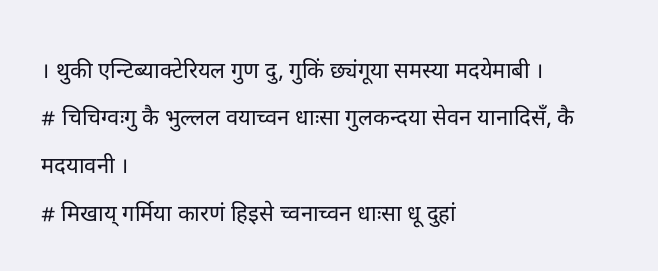। थुकी एन्टिब्याक्टेरियल गुण दु, गुकिं छ्यंगूया समस्या मदयेमाबी ।
# चिचिग्वःगु कै भुल्लल वयाच्वन धाःसा गुलकन्दया सेवन यानादिसँ, कै मदयावनी ।
# मिखाय् गर्मिया कारणं हिइसे च्वनाच्वन धाःसा धू दुहां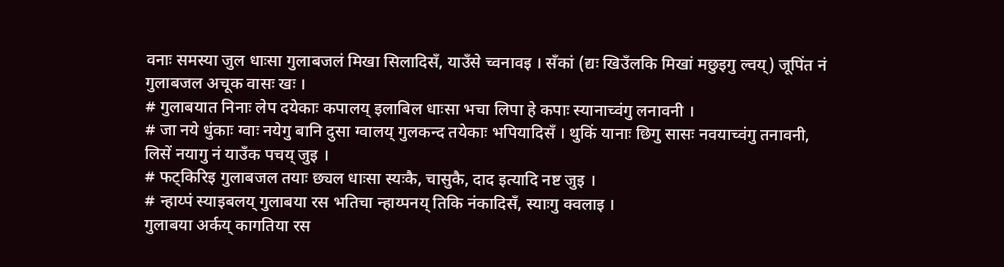वनाः समस्या जुल धाःसा गुलाबजलं मिखा सिलादिसँ, याउँसे च्वनावइ । सँकां (द्यः खिउँलकि मिखां मछुइगु ल्वय्) जूपिंत नं गुलाबजल अचूक वासः खः ।
# गुलाबयात निनाः लेप दयेकाः कपालय् इलाबिल धाःसा भचा लिपा हे कपाः स्यानाच्वंगु लनावनी ।
# जा नये धुंकाः ग्वाः नयेगु बानि दुसा ग्वालय् गुलकन्द तयेकाः भपियादिसँ । थुकिं यानाः छिगु सासः नवयाच्वंगु तनावनी, लिसें नयागु नं याउँक पचय् जुइ ।
# फट्किरिइ गुलाबजल तयाः छ्यल धाःसा स्यःकै, चासुकै, दाद इत्यादि नष्ट जुइ ।
# न्हाय्पं स्याइबलय् गुलाबया रस भतिचा न्हाय्पनय् तिकि नंकादिसँ, स्याःगु क्वलाइ ।
गुलाबया अर्कय् कागतिया रस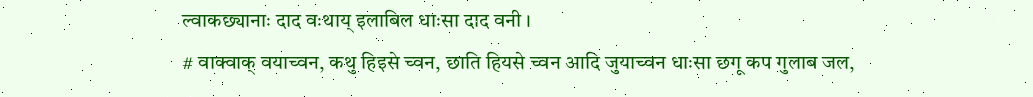ल्वाकछ्यानाः दाद वःथाय् इलाबिल धाःसा दाद वनी ।
# वाक्वाक् वयाच्वन, कथु हिइसे च्वन, छाति हियसे च्वन आदि जुयाच्वन धाःसा छगू कप गुलाब जल,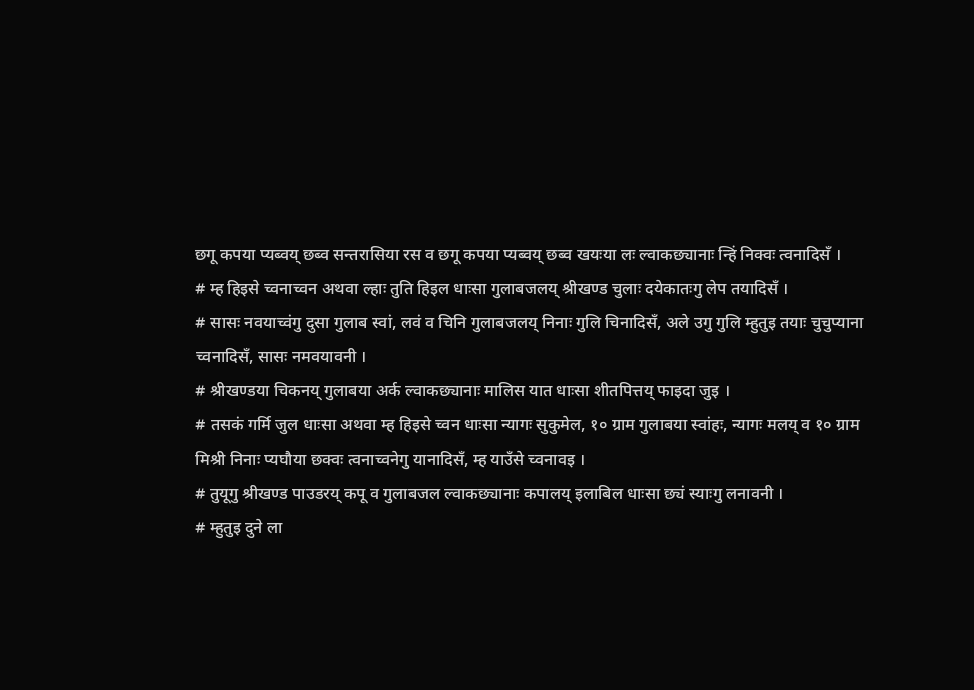छगू कपया प्यब्वय् छब्व सन्तरासिया रस व छगू कपया प्यब्वय् छब्व खयःया लः ल्वाकछ्यानाः न्हिं निक्वः त्वनादिसँ ।
# म्ह हिइसे च्वनाच्वन अथवा ल्हाः तुति हिइल धाःसा गुलाबजलय् श्रीखण्ड चुलाः दयेकातःगु लेप तयादिसँ ।
# सासः नवयाच्वंगु दुसा गुलाब स्वां, लवं व चिनि गुलाबजलय् निनाः गुलि चिनादिसँ, अले उगु गुलि म्हुतुइ तयाः चुचुप्याना च्वनादिसँ, सासः नमवयावनी ।
# श्रीखण्डया चिकनय् गुलाबया अर्क ल्वाकछ्यानाः मालिस यात धाःसा शीतपित्तय् फाइदा जुइ ।
# तसकं गर्मि जुल धाःसा अथवा म्ह हिइसे च्वन धाःसा न्यागः सुकुमेल, १० ग्राम गुलाबया स्वांहः, न्यागः मलय् व १० ग्राम मिश्री निनाः प्यघौया छक्वः त्वनाच्वनेगु यानादिसँ, म्ह याउँसे च्वनावइ ।
# तुयूगु श्रीखण्ड पाउडरय् कपू व गुलाबजल ल्वाकछ्यानाः कपालय् इलाबिल धाःसा छ्यं स्याःगु लनावनी ।
# म्हुतुइ दुने ला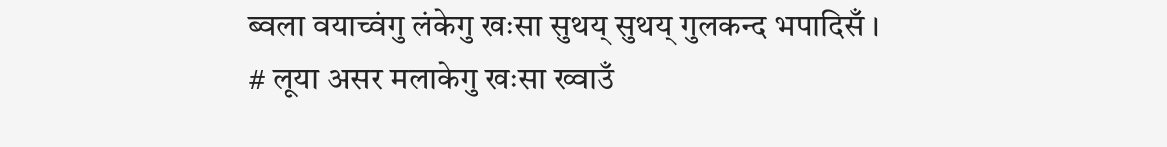ब्वला वयाच्वंगु लंकेगु खःसा सुथय् सुथय् गुलकन्द भपादिसँ ।
# लूया असर मलाकेगु खःसा ख्वाउँ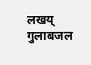लखय् गुलाबजल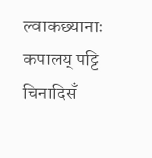ल्वाकछ्यानाः कपालय् पट्टि चिनादिसँ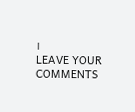।
LEAVE YOUR COMMENTS